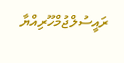ރައީސުލްޖުމްހޫރިއްޔާ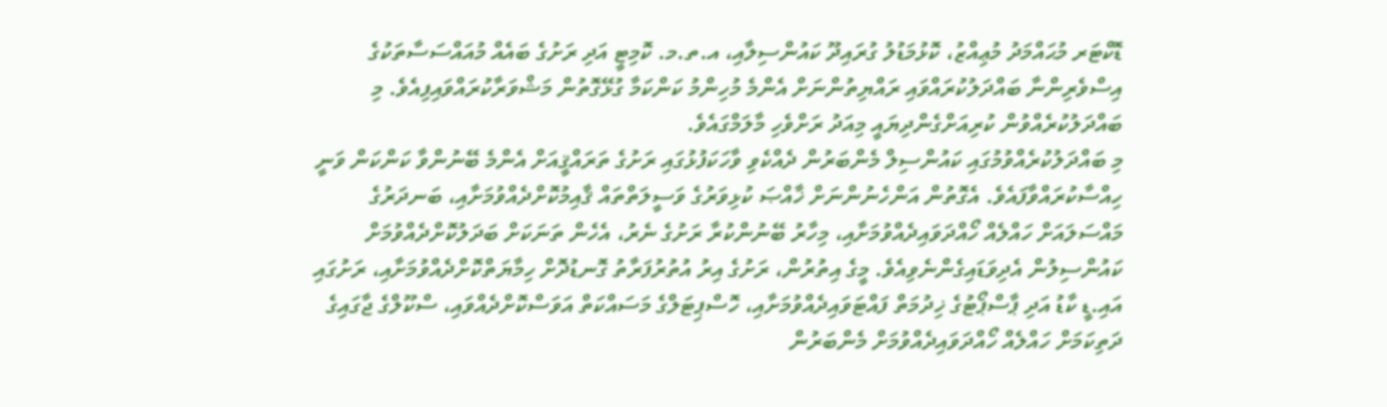ޑޮކްޓަރ މުޙައްމަދު މުޢިއްޒު، ކޮޅުމަޑުލު ގުރައިދޫ ކައުންސިލާއި، އ.ތ.މ. ކޮމިޓީ އަދި ރަށުގެ ބައެއް މުއައްސަސާތަކުގެ އިސްވެރިންނާ ބައްދަލުކުރައްވައި ރައްޔިތުންނަށް އެންމެ މުހިންމު ކަންކަމާ ގުޅޭގޮތުން މަޝްވަރާކުރައްވައިފިއެވެ. މި ބައްދަލުކުރެއްވުން ކުރިއަށްގެންދިޔައީ މިއަދު ރަށްވެހި މާލަމްގައެވެ.
މި ބައްދަލުކުރެއްވުމުގައި ކައުންސިލް މެންބަރުން ދެއްކެވި ވާހަކަފުޅުގައި ރަށުގެ ތަރައްޤީއަށް އެންމެ ބޭނުންވާ ކަންކަން ވަނީ ހިއްސާކުރައްވާފައެވެ. އެގޮތުން އަންހެނުންނަށް ޚާއްޞަ ކުޅިވަރުގެ ވަސީލަތްތައް ޤާއިމުކޮށްދެއްވުމަށާއި، ބަނދަރުގެ މައްސަލައަށް ހައްލެއް ހޯއްދަވައިދެއްވުމަށާއި، މިހާރު ބޭނުންކުރާ ރަށުގެ ނެރު، އެހެން ތަނަކަށް ބަދަލުކޮށްދެއްވުމަށް ކައުންސިލުން އެދިވަޑައިގެންނެވިއެވެ. މީގެ އިތުރުން، ރަށުގެ އިރު އުތުރުފަރާތު ގޮނޑުދޮށް ހިމާޔަތްކޮށްދެއްވުމަށާއި، ރަށުގައި އައި.ޑީ ކާޑު އަދި ޕާސްޕޯޓުގެ ޚިދުމަތް ފައްޓަވައިދެއްވުމަށާއި، ހޮސްޕިޓަލްގެ މަސައްކަތް އަވަސްކޮށްދެއްވައި، ސްކޫލްގެ ޖާގައިގެ ދަތިކަމަށް ހައްލެއް ހޯއްދަވައިދެއްވުމަށް މެންބަރުން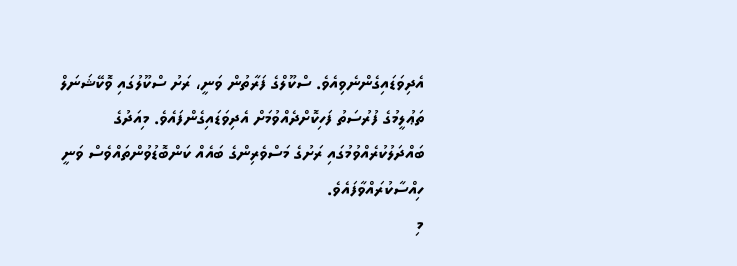އެދިވަޑައިގެންނެވިއެވެ. ސްކޫލްގެ ފަރާތުން ވަނީ، ރަށު ސްކޫލުގައި ވޮކޭޝަނަލް ތަޢުލީމުގެ ފުރުސަތު ފަހިކޮށްދެއްވުމަށް އެދިވަޑައިގެންފައެވެ. މިއަދުގެ ބައްދަލުކުރެއްވުމުގައި ރަށުގެ މަސްވެރިންގެ ބައެއް ކަންބޮޑުވުންތައްވެސް ވަނީ ހިއްސާކުރައްވާފައެވެ.
މި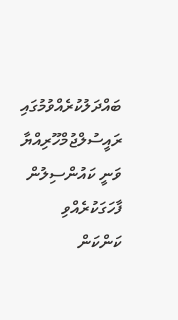ބައްދަލުކުރެއްވުމުގައި ރައީސުލްޖުމްހޫރިއްޔާ ވަނީ ކައުންސިލުން ފާހަގަކުރެއްވި ކަންކަން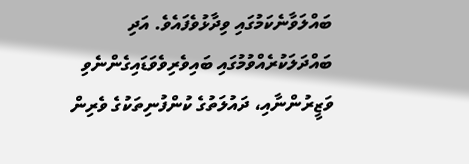ބައްލަވާނެކަމުގައި ވިދާޅުވެފައެވެ. އަދި ބައްދަލަކުރެއްވުމުގައި ބައިވެރިވެވަޑައިގެންނެވި ވަޒީރުންނާއި، ދައުލަތުގެ ކުންފުނިތަކުގެ ވެރިން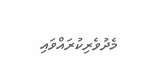މެދުވެރިކުރައްވައި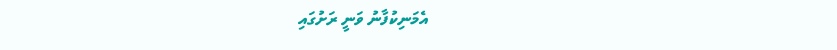އެމަނިކުފާނު ވަނީ ރަށުގައި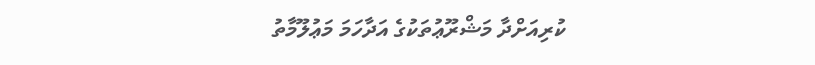ކުރިއަށްދާ މަޝްރޫޢުތަކުގެ އަދާހަމަ މަޢުލޫމާތު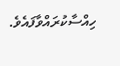ހިއްސާކުރައްވާފައެވެ.